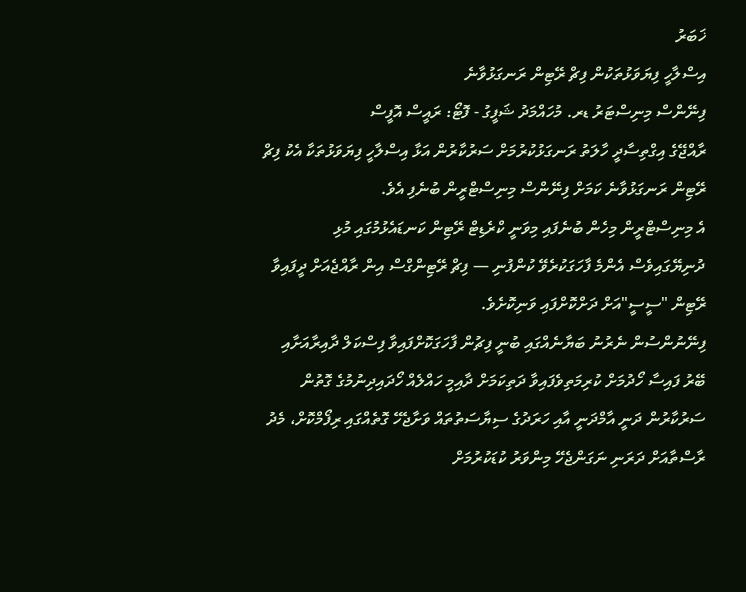ޚަބަރު
އިސްލާހީ ފިޔަވަޅުތަކުން ފިޗް ރޭޓިން ރަނގަޅުވާނެ
ފިނޭންސް މިނިސްޓަރު ޑރ. މުހައްމަދު ޝަފީގު - ފޮޓޯ: ރައީސް އޮފީސް
ރާއްޖޭގެ އިގްތިސާދީ ހާލަތު ރަނގަޅުކުރުމަށް ސަރުކާރުން އަޅާ އިސްލާހީ ފިޔަވަޅުތަކާ އެކު ފިޗް ރޭޓިން ރަނގަޅުވާނެ ކަމަށް ފިނޭންސް މިނިސްޓްރީން ބުނެފި އެވެ.
އެ މިނިސްޓްރީން މިހެން ބުނެފައި މިވަނީ ކްރެޑިޓް ރޭޓިން ކަނޑައެޅުމުގައި މުޅި ދުނިޔޭގައިވެސް އެންމެ ފާހަގަކުރެވޭ ކުންފުނި — ފިޗް ރޭޓިންގްސް އިން ރާއްޖެއަށް ދީފައިވާ ރޭޓިން "ސީސީ"އަށް ދަށްކޮށްފައި ވަނިކޮށެވެ.
ފިނޭނުންސުން ނެރުނު ބަޔާނެއްގައި ބުނީ ފިޗުން ފާހަގަކޮށްފައިވާ ފިސްކަލް ދާއިރާއަށާއި ބޭރު ފައިސާ ހޯދުމަށް ކުރިމަތިވެފައިވާ ދަތިކަމަށް ދާއިމީ ހައްލެއް ހޯދައިދިނުމުގެ ގޮތުން ސަރުކާރުން ދަނީ އާމްދަނީ އާއި ހަރަދުގެ ސިޔާސަތުތައް ވަށާޖެހޭ ގޮތެއްގައި ރިފޯމްކޮށް، މެދު ރާސްތާއަށް ދަރަނި ނަގަންޖެހޭ މިންވަރު ކުޑަކުރުމަށް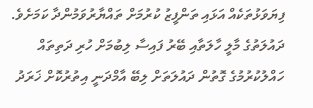ފިޔަވަޅުތަކެއް އަޅައި ތަންފީޒު ކުރުމަށް ތައްޔާރުވަމުންދާ ކަމަށެވެ.
ދައުލަތުގެ މާލީ ހާލަތާއި ބޭރު ފައިސާ ލިބުމަށް ހުރި ދަތިތައް ހައްލުކުރުމުގެ ގޮތުން ދައުލަތަށް ލިބޭ އާމްދަނީ އިތުރުކޮށް ޚަރަދު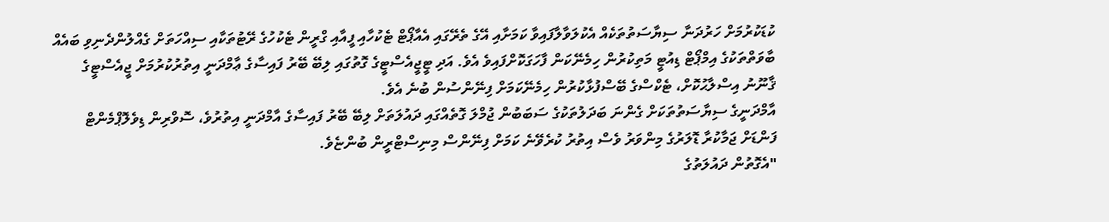ކުޑަކުރުމަށް ހަރުދަނާ ސިޔާސަތުތަކެއް އެކުލަވާލާފައިވާ ކަމަށާއި އޭގެ ތެރޭގައި އެއާޕޯޓް ޓެކުހާއި ފީއާއި ގްރީން ޓެކުހުގެ ރޭޓުތަކާއި ސިއްހަތަށް ގެއްލުންދެނިވި ބައެއް ބާވަތްތަކުގެ އިމްޕޯޓް ޑިއުޓީ މަތިކުރުން ހިމެނޭކަން ފާހަގަކޮށްފައިވެ އެވެ. އަދި ޓީޖީއެސްޓީގެ ގޮތުގައި ލިބޭ ބޭރު ފައިސާގެ ޢާމްދަނީ އިތުރުކުރުމަށް ޖީއެސްޓީގެ ޤާނޫނު އިސްލާޙުކޮށް، ޓެކްސްގެ ބޭސްފުޅާކުރުން ހިމެނޭކަމަށް ފިނޭންސުން ބުނެ އެވެ.
އާމްދަނީގެ ސިޔާސަތުތަކަށް ގެންނަ ބަދަލުތަކުގެ ސަބަބުން ޖުމްލަ ގޮތެއްގައި ދައުލަތަށް ލިބޭ ބޭރު ފައިސާގެ އާމްދަނީ އިތުރުވެ، ސޮވްރިން ޑިވެލޮޕްމެންޓް ފަންޑަށް ޖަމާކުރާ ޑޮލަރުގެ މިންވަރު ވެސް އިތުރު ކުރެވޭނެ ކަމަށް ފިނޭންސް މިނިސްޓްރީން ބުންޏެވެ.
"އެގޮތުން ދައުލަތުގެ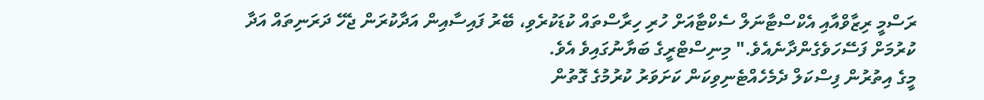ރަސްމީ ރިޒާވްއާއި އެކްސްޓާނަލް ސެކްޓާއަށް ހުރި ހިރާސްތައް ކުޑަކުރެވި، ބޭރު ފައިސާއިން އަދާކުރަން ޖެހޭ ދަރަނިތައް އަދާ ކުރުމަށް ފަސޭހަވެގެންދާނެއެވެ." މިނިސްޓްރީގެ ބަޔާނުގައިވެ އެވެ.
މީގެ އިތުރުން ފިސްކަލް ދެމެހެއްޓެނިވިކަން ކަށަވަރު ކުރުމުގެ ގޮތުން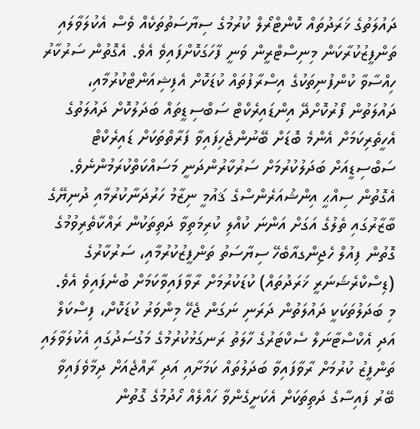ދައުލަތުގެ ޚަރަދުތައް ކޮންޓްރޯލް ކުރުމުގެ ސިޔާސަތުތަކެއް ވެސް އެކުލަވާލައި ތަންފީޒުކުރާކަން މިނިސްޓްރީން ވަނީ ފާހަގަކޮށްފައިވެ އެވެ. އެގޮތުން ސަރުކާރު ހިއްސާވާ ކުންފުނިތަކުގެ އިސްރާފުތައް ކުޑަކޮށް އެފިޝިއަންޓްކުރުމާއި، ދައުލަތުން ފޯރުކޮށްދޭ އިންޑައިރެކްޓް ސަބްސިޑީތައް ބަދަލުކޮށް ދައުލަތުގެ އެހީތެރިކަމަށް އެންމެ ބޮޑަށް ބޭނުންޖެހިފައިވާ ފަރާތްތަކަށް ޑައިރެކްޓް ސަބްސިޑީއަށް ބަދަލުކުރުމަށް ސަރުކާރުންދަނީ މަސައްކަތްކުރަމުންނެވެ. އެގޮތުން ސިއްޙީ އިންޝުއަރެންސްގެ ޤައުމީ ނިޒާމު ހަރުދަނާކުރުމާއި ދުނިޔޭގެ ބާޒާރުގައި ތެލުގެ އަގަށް އަންނަ ކުއްލި ކުރިމަތިވާ ދަތިތަކުން ރައްކާތެރިވުމުގެ ގޮތުން ފިއުލް ހެޖިންގއާބެހޭ ސިޔާސަތު ތަންފީޒުކުރުމާއި، ސަރުކާރުގެ (ޑިސްކްރެޝަނަރީ ޚަރަދުތައް) ކުޑަކުރުމަށް ރާވާފައިވާކަމަށް ބުނެފައިވެ އެވެ.
މި ބަދަލުތަކަކީ ދައުލަތުން ދަރަނި ނަގަން ޖެހޭ މިންވަރު ކުޑަކޮށް، ފިސްކަލް އަދި އެކްސްޓާނަލް ސެކްޓަރުގެ ހާލަތު ރަނގަޅުކުރުމުގެ މަގުސަދުގައި އެކުލަވާލައި ތަންފީޒު ކުރުމަށް ރާވާފައިވާ ބަދަލުތައް ކަމަށާއި އަދި ރާއްޖެއަށް ދިމާވެފައިވާ ބޭރު ފައިސާގެ ދަތިތަކަށް އެކަށީގެންވާ ހައްލެއް ހޯދުމުގެ ގޮތުން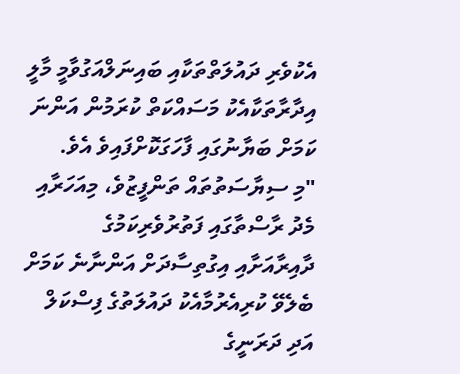އެކުވެރި ދައުލަތްތަކާއި ބައިނަލްއަގުވާމީ މާލީ އިދާރާތަކާއެކު މަސައްކަތް ކުރަމުން އަންނަ ކަމަށް ބަޔާނުގައި ފާހަގަކޮށްފައިވެ އެވެ.
"މި ސިޔާސަތުތައް ތަންފީޒުވެ، މިއަހަރާއި މެދު ރާސްތާގައި ފަތުރުވެރިކަމުގެ ދާއިރާއަށާއި އިގުތިސާދަށް އަންނާނެ ކަމަށް ބެލެވޭ ކުރިއެރުމާއެކު ދައުލަތުގެ ފިސްކަލް އަދި ދަރަނީގެ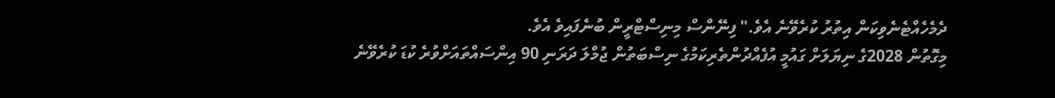ދެމެހެއްޓެނެވިކަން އިތުރު ކުރެވޭނެ އެވެ." ފިނޭންސް މިނިސްޓްރީން ބުނެފައިވެ އެވެ.
މިގޮތުން 2028ގެ ނިޔަލަށް ގައުމީ އުފެއްދުންތެރިކަމުގެ ނިސްބަތުން ޖުމްލަ ދަރަނި 90 އިންސައްތައަށްވުރެ ކުޑަ ކުރެވޭނެ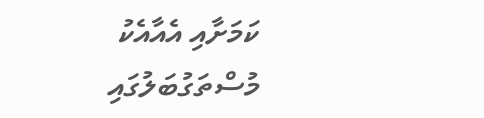ކަމަށާއި އެއާއެކު މުސްތަގުބަލުގައި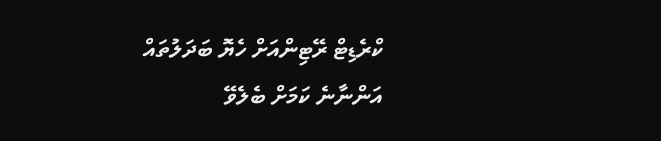ކްރެޑިޓް ރޭޓިންއަށް ހެޔޮ ބަދަލުތައް އަންނާނެ ކަމަށް ބެލެވޭ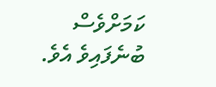ކަމަށްވެސް ބުނެފައިވެ އެވެ.